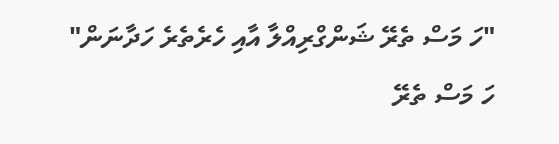"ހަ މަސް ތެރޭ ޝަންގްރިއްލާ އާއި ހެރެތެރެ ހަދާނަން"
ހަ މަސް ތެރޭ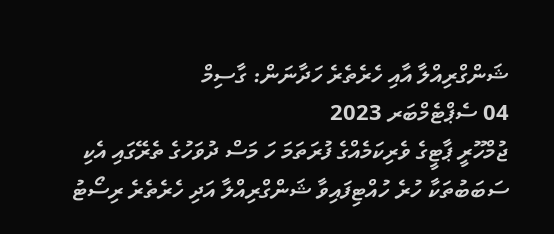ޝަންގްރިއްލާ އާއި ހެރެތެރެ ހަދާނަން: ގާސިމް
04 ސެޕްޓެމްބަރ 2023
ޖުމްހޫރީ ޕާޓީގެ ވެރިކަމެއްގެ ފުރަތަމަ ހަ މަސް ދުވަހުގެ ތެރޭގައި އެކި ސަބަބުތަކާ ހުރެ ހުއްޓިފައިވާ ޝަންގްރިއްލާ އަދި ހެރެތެރެ ރިސޯޓު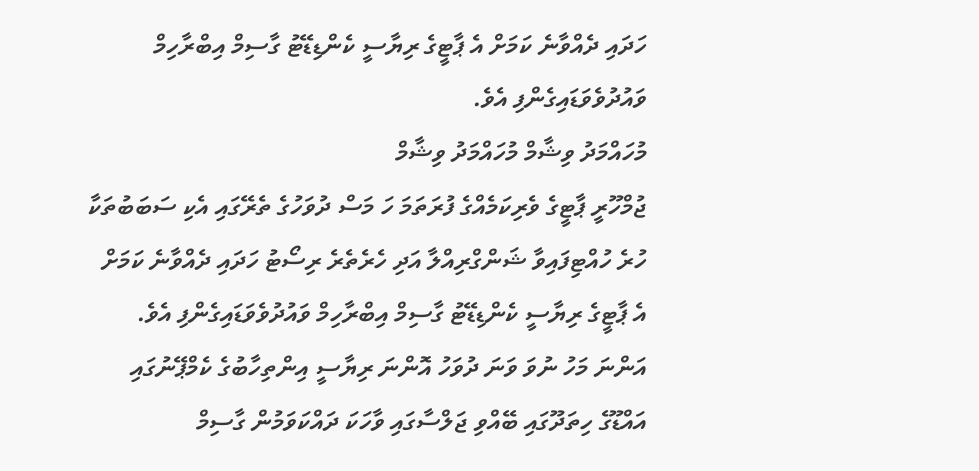ހަދައި ދެއްވާނެ ކަމަށް އެ ޕާޓީގެ ރިޔާސީ ކެންޑިޑޭޓު ގާސިމް އިބްރާހިމް ވައުދުވެވަޑައިގެންފި އެވެ.
މުހައްމަދު ވިޝާމް މުހައްމަދު ވިޝާމް
ޖުމްހޫރީ ޕާޓީގެ ވެރިކަމެއްގެ ފުރަތަމަ ހަ މަސް ދުވަހުގެ ތެރޭގައި އެކި ސަބަބުތަކާ ހުރެ ހުއްޓިފައިވާ ޝަންގްރިއްލާ އަދި ހެރެތެރެ ރިސޯޓު ހަދައި ދެއްވާނެ ކަމަށް އެ ޕާޓީގެ ރިޔާސީ ކެންޑިޑޭޓު ގާސިމް އިބްރާހިމް ވައުދުވެވަޑައިގެންފި އެވެ.
އަންނަ މަހު ނުވަ ވަނަ ދުވަހު އޮންނަ ރިޔާސީ އިންތިހާބުގެ ކެމްޕޭނުގައި އައްޑޫގެ ހިތަދޫގައި ބޭއްވި ޖަލްސާގައި ވާހަކަ ދައްކަވަމުން ގާސިމް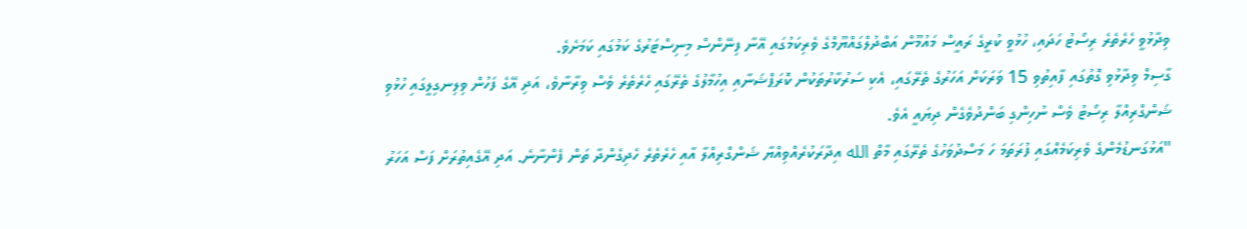ވިދާޅުވީ ހެރެތެރެ ރިސޯޓު ހަދައި، ހުޅުވީ ކުރީގެ ރައީސް މައުމޫން އަބްދުލްގައްޔޫމްގެ ވެރިކަމުގައި އޭނާ ފިނޭންސް މިނިސްޓަރުގެ ކަމުގައި ކަމަށެވެ.
ގާސިމް ވިދާޅުވި ގޮތުގައި ފާއިތުވި 15 ވަރަކަށް އަހަރުގެ ތެރޭގައި، އެކި ސަރުކާރުތަކުން ކޮރަޕްޝަނާއި އިހުމާލުގެ ތެރޭގައި ހެރެތެރެ ވެސް ވިރާނާވެ، އަދި އޭގެ ފަހުން ވިލިނގިލީގައި ހުޅުވި ޝަންގްރިއްލާ ރިސޯޓު ވެސް ނުހިންގި ބަންދުވެގެން ދިޔައީ އެވެ.
"އަޅުގަނޑުމެންގެ ވެރިކަމެއްގައި ފުރަތަމަ ހަ މަސްދުވަހުގެ ތެރޭގައި މާތް الله އިދާރަކުރެއްވިއްޔާ ޝަންގްރިއްލާ އާއި ހެރެތެރެ ހެދިގެންދާ ތަން ފެންނާނެ. އަދި އޭގެއިތުރަށް ފަސް އަހަރު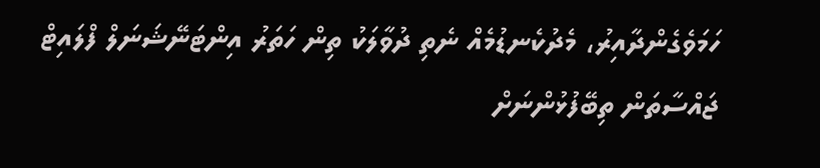ހަމަވެގެންދާއިރު، މެދުކެނޑުމެއް ނެތި ދުވާލަކު ތިން ހަތަރު އިންޓަނޭޝަނަލް ފްލައިޓް ޖައްސާތަން ތިބޭފުޅުންނަށް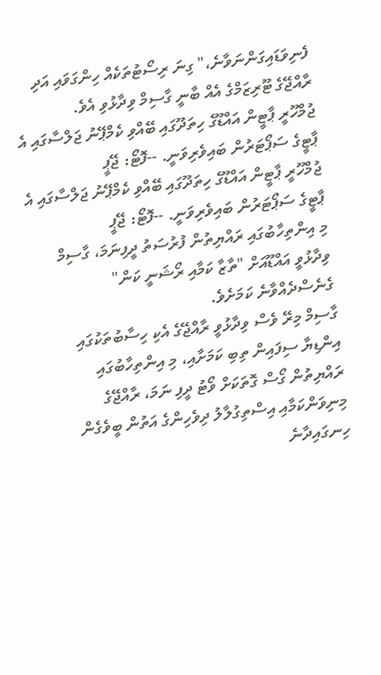ފެނިވަޑައިގަންނަވާނެ،" ގިނަ ރިސޯޓުތަކެއް ހިންގަވައި އަދި ރާއްޖޭގެ ޓޫރިޒަމްގެ އެއް ބާނީ ގާސިމް ވިދާޅުވި އެވެ.
ޖުމްހޫރީ ޕާޓީން އައްޑޫގެ ހިތަދޫގައި ބޭއްވި ކެމްޕޭނު ޖަލްސާގައި އެ ޕާޓީގެ ސަޕޯޓަރުން ބައިވެރިވަނީ. --ފޮޓޯ: ޖޭޕީ
ޖުމްހޫރީ ޕާޓީން އައްޑޫގެ ހިތަދޫގައި ބޭއްވި ކެމްޕޭނު ޖަލްސާގައި އެ ޕާޓީގެ ސަޕޯޓަރުން ބައިވެރިވަނީ. --ފޮޓޯ: ޖޭޕީ
މި އިންތިހާބުގައި ރައްޔިތުން ފުރުސަތު ދީފިނަމަ، ގާސިމް ވިދާޅުވީ އައްޑޫއަށް "ތާޒާ ކަމާއި ރޯޝަނީ ކަން" ގެނެސްދެއްވާނެ ކަމަށެވެ.
ގާސިމް މިރޭ ވެސް ވިދާޅުވީ ރާއްޖޭގެ އެކި ހިސާބުތަކުގައި އިންޑިޔާ ސިފައިން ތިބި ކަމަށާއި، މި އިންތިހާބުގައި ރައްޔިތުން ގޯސް ގޮތަކަށް ވޯޓު ދީފި ނަމަ، ރާއްޖޭގެ މިނިވަންކަމާއި އިސްތިގުލާލު ދިވެހިންގެ އަތުން ބީވެގެން ހިނގައިދާނެ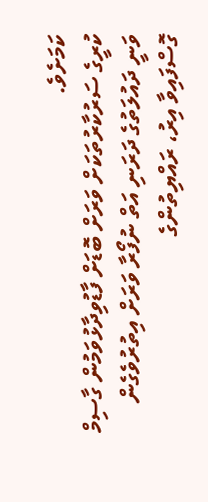ކަމަށެވެ.
ކުރީގެ ސަރުކާރުތަކަށް ވަރަށް ބޮޑަށް ފާޑުވިދާޅުވަމުން ގާސިމް ވަނީ ދައުލަތުގެ ދަރަނި އަތް ނުފޯރާ ވަރަށް އިތުރުވެގެން ގޮސްފައިވާ އިރު، ރައްޔިތުންގެ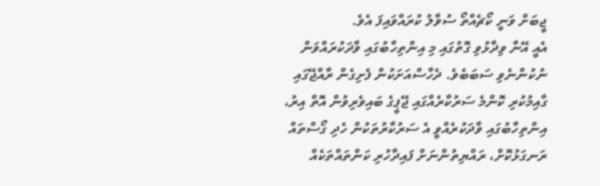ޖީބަށް ވަނީ ކޯޗެއްތޯ ސުވާލު ކުރައްވައިފަ އެވެ.
އެއީ އޭނާ ވިދާޅުވި ގޮތުގައި މި އިންތިހާބުގައި ވާދަކުރައްވަން ނުކުންނެވި ސަބަބެވެ. ދެހާސްއަށަކުން ފެށިގެން ރާއްޖޭގައި ގާއިމުކުރި ކޮންމެ ސަރުކާރެއްގައި ޖޭޕީގެ ބައިވެރިވުން އޮތް އިރު، އިންތިހާބުގައި ވާދަކުރެއްވީ އެ ސަރުކާރުތަކުން ހެދި ގޯސްތައް ރަނގަޅުކޮށް، ރައްޔިތުންނަށް ފައިދާހުރި ކަންތައްތަކެއް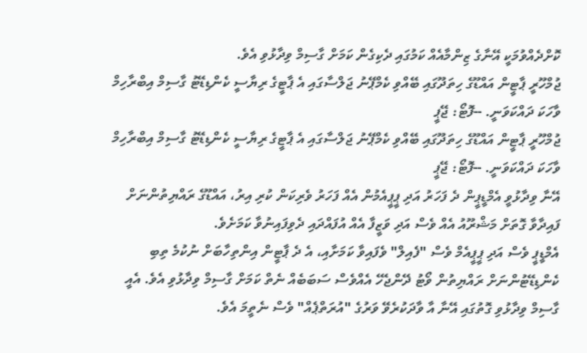ކޮށްދެއްވުމަކީ އޭނާގެ ޒިންމާއެއް ކަމުގައި ދެކިގެން ކަމަށް ގާސިމް ވިދާޅުވި އެވެ.
ޖުމްހޫރީ ޕާޓީން އައްޑޫގެ ހިތަދޫގައި ބޭއްވި ކެމްޕޭނު ޖަލްސާގައި އެ ޕާޓީގެ ރިޔާސީ ކެންޑިޑޭޓު ގާސިމް އިބްރާހިމް ވާހަކަ ދައްކަވަނީ. --ފޮޓޯ: ޖޭޕީ
ޖުމްހޫރީ ޕާޓީން އައްޑޫގެ ހިތަދޫގައި ބޭއްވި ކެމްޕޭނު ޖަލްސާގައި އެ ޕާޓީގެ ރިޔާސީ ކެންޑިޑޭޓު ގާސިމް އިބްރާހިމް ވާހަކަ ދައްކަވަނީ. --ފޮޓޯ: ޖޭޕީ
އޭނާ ވިދާޅުވީ އެމްޑީޕީން ދެ ފަހަރު އަދި ޕީޕީއެމުން އެއް ފަހަރު ވެރިކަން ކުރި އިރު، އައްޑޫގެ ރައްޔިތުންނަށް ފައިދާވާ ގޮތަށް މަޝްރޫއު އެއް ވެސް އަދި ވަޒީފާ އެއް އުފައްދައި ދެވިފައިނުވާ ކަމަށެވެ.
އެމްޑީޕީ ވެސް އަދި ޕީޕީއެމް ވެސް "ފެއިލް" ވެފައިވާ ކަމަށާއި، އެ ދެ ޕާޓީން އިންތިހާބަށް ނުކުމެ ތިބި ކެންޑިޑޭޓުންނަށް ރައްޔިތުން ވޯޓު ދޭންޖެހޭ އެއްވެސް ސަބަބެއް ނެތް ކަމަށް ގާސިމް ވިދާޅުވި އެވެ. އެއީ ގާސިމް ވިދާޅުވި ގޮތުގައި އޭނާ އާ ވާދަކުރެވޭ ވަރުގެ "އުރަތްޕެއް" ވެސް ނެތީމަ އެވެ.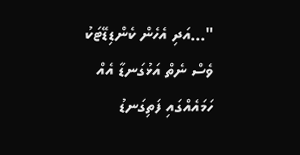"...އަދި އެހެން ކެންޑިޑޭޓަކު ވެސް ނެތް އަޅުގަނޑާ އެއް ހަމައެއްގައި ފަތިގަނޑު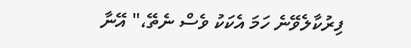ފިރުކާލެވޭނެ ހަމަ އެކަކު ވެސް ނެތޭ،" އޭނާ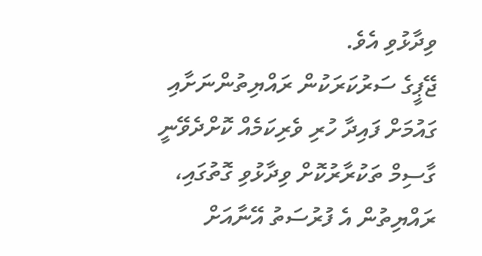ވިދާޅުވި އެވެ.
ޖޭޕީގެ ސަރުކަރަކުން ރައްޔިތުންނަށާއި ގައުމަށް ފައިދާ ހުރި ވެރިކަމެއް ކޮށްދެވޭނީ ގާސިމް ތަކުރާރުކޮށް ވިދާޅުވި ގޮތުގައި، ރައްޔިތުން އެ ފުރުސަތު އޭނާއަށް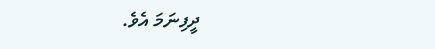ދީފިނަމަ އެވެ.